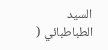السيد الطباطبائي (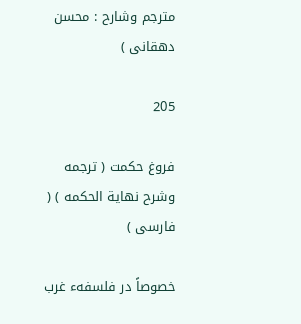مترجم وشارح : محسن دهقانى )

205

فروغ حكمت ( ترجمه وشرح نهاية الحكمه ) ( فارسى )

خصوصاً در فلسفهء غرب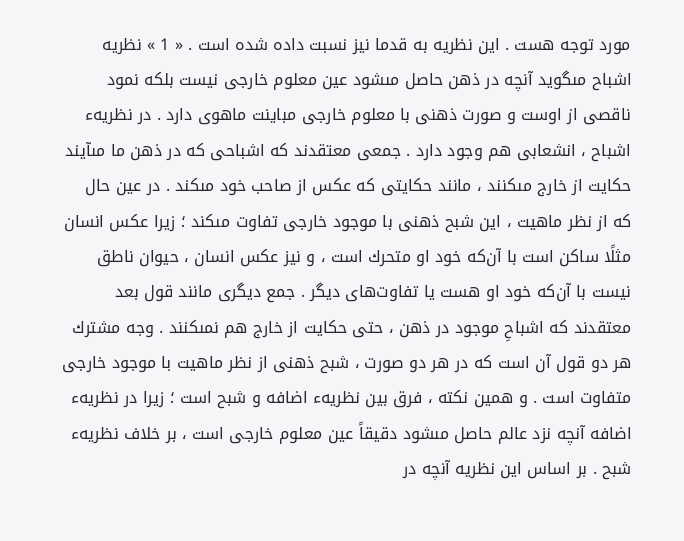مورد توجه هست . اين نظريه به قدما نيز نسبت داده شده است . « 1 » نظريه اشباح مىگويد آنچه در ذهن حاصل مىشود عين معلوم خارجى نيست بلكه نمود ناقصى از اوست و صورت ذهنى با معلوم خارجى مباينت ماهوى دارد . در نظريهء اشباح ، انشعابى هم وجود دارد . جمعى معتقدند كه اشباحى كه در ذهن ما مىآيند حكايت از خارج مىكنند ، مانند حكايتى كه عكس از صاحب خود مىكند . در عين حال كه از نظر ماهيت ، اين شبح ذهنى با موجود خارجى تفاوت مىكند ؛ زيرا عكس انسان مثلًا ساكن است با آن‌كه خود او متحرك است ، و نيز عكس انسان ، حيوان ناطق نيست با آن‌كه خود او هست يا تفاوت‌هاى ديگر . جمع ديگرى مانند قول بعد معتقدند كه اشباحِ موجود در ذهن ، حتى حكايت از خارج هم نمىكنند . وجه مشترك هر دو قول آن است كه در هر دو صورت ، شبح ذهنى از نظر ماهيت با موجود خارجى متفاوت است . و همين نكته ، فرق بين نظريهء اضافه و شبح است ؛ زيرا در نظريهء اضافه آنچه نزد عالم حاصل مىشود دقيقاً عين معلوم خارجى است ، بر خلاف نظريهء شبح . بر اساس اين نظريه آنچه در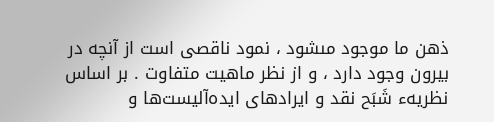ذهن ما موجود مىشود ، نمود ناقصى است از آنچه در بيرون وجود دارد ، و از نظر ماهيت متفاوت . بر اساس نظريهء شَبَح نقد و ايرادهاى ايده‌آليست‌ها و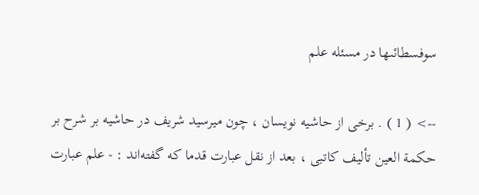سوفسطائىها در مسئله علم

--> ( 1 ) . برخى از حاشيه نويسان ، چون ميرسيد شريف در حاشيه بر شرح بر حكمة العين تأليف كاتبى ، بعد از نقل عبارت قدما كه گفته‌اند : - علم عبارت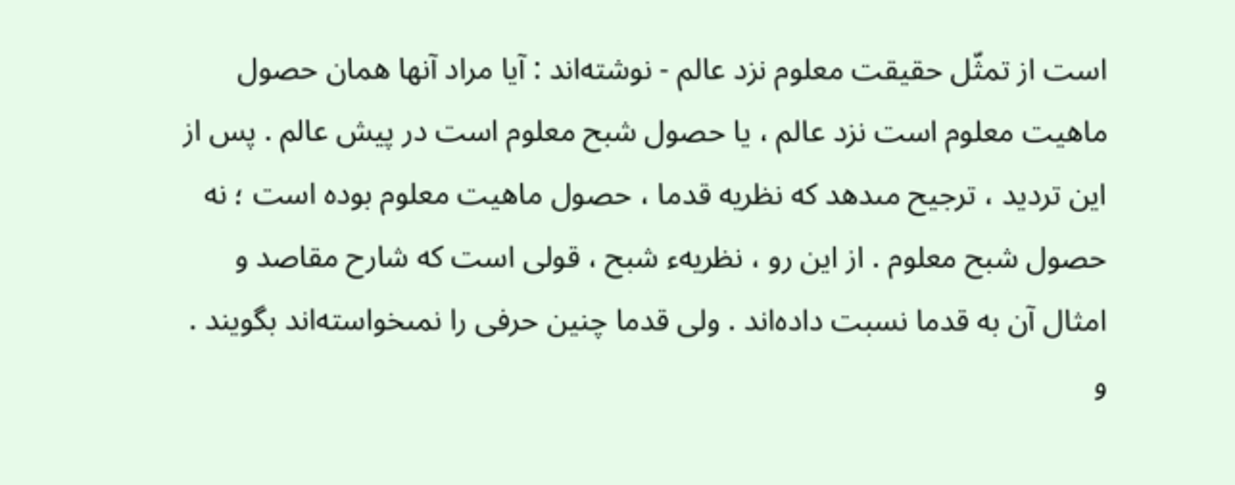است از تمثّل حقيقت معلوم نزد عالم - نوشته‌اند : آيا مراد آنها همان حصول ماهيت معلوم است نزد عالم ، يا حصول شبح معلوم است در پيش عالم . پس از اين ترديد ، ترجيح مىدهد كه نظريه قدما ، حصول ماهيت معلوم بوده است ؛ نه حصول شبح معلوم . از اين رو ، نظريهء شبح ، قولى است كه شارح مقاصد و امثال آن به قدما نسبت داده‌اند . ولى قدما چنين حرفى را نمىخواسته‌اند بگويند . و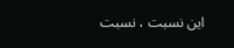اين نسبت ، نسبت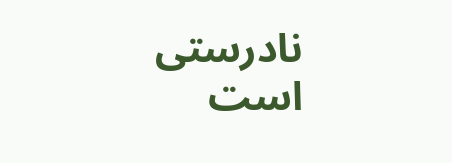نادرستى است